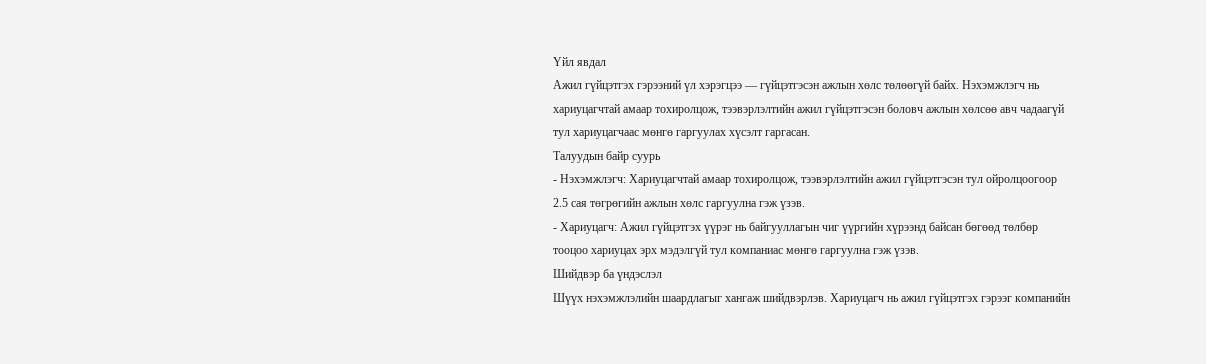Үйл явдал
Ажил гүйцэтгэх гэрээний үл хэрэгцээ — гүйцэтгэсэн ажлын хөлс төлөөгүй байх. Нэхэмжлэгч нь хариуцагчтай амаар тохиролцож, тээвэрлэлтийн ажил гүйцэтгэсэн боловч ажлын хөлсөө авч чадаагүй тул хариуцагчаас мөнгө гаргуулах хүсэлт гаргасан.
Талуудын байр суурь
- Нэхэмжлэгч: Хариуцагчтай амаар тохиролцож, тээвэрлэлтийн ажил гүйцэтгэсэн тул ойролцоогоор 2.5 сая төгрөгийн ажлын хөлс гаргуулна гэж үзэв.
- Хариуцагч: Ажил гүйцэтгэх үүрэг нь байгууллагын чиг үүргийн хүрээнд байсан бөгөөд төлбөр тооцоо хариуцах эрх мэдэлгүй тул компаниас мөнгө гаргуулна гэж үзэв.
Шийдвэр ба үндэслэл
Шүүх нэхэмжлэлийн шаардлагыг хангаж шийдвэрлэв. Хариуцагч нь ажил гүйцэтгэх гэрээг компанийн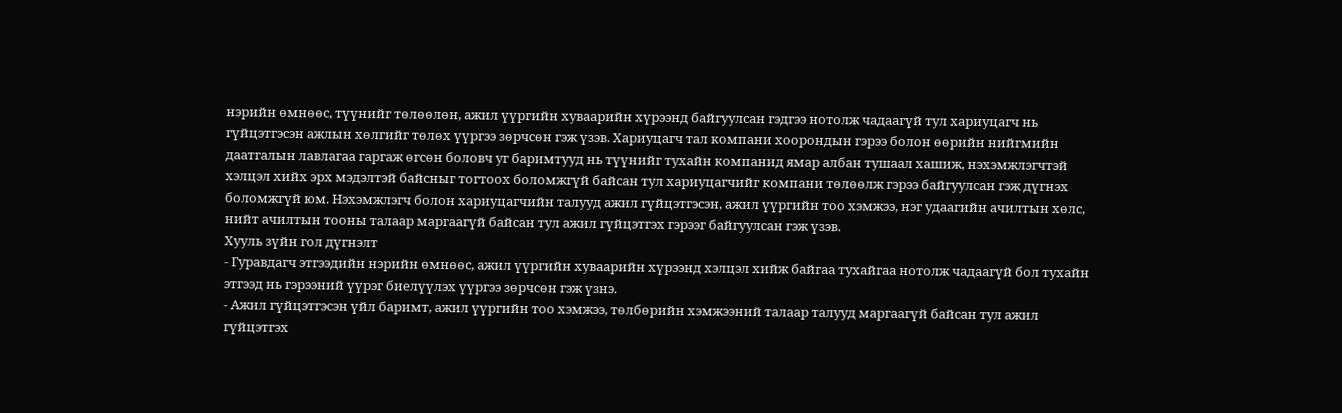нэрийн өмнөөс, түүнийг төлөөлөн, ажил үүргийн хуваарийн хүрээнд байгуулсан гэдгээ нотолж чадаагүй тул хариуцагч нь гүйцэтгэсэн ажлын хөлгийг төлөх үүргээ зөрчсөн гэж үзэв. Хариуцагч тал компани хоорондын гэрээ болон өөрийн нийгмийн даатгалын лавлагаа гаргаж өгсөн боловч уг баримтууд нь түүнийг тухайн компанид ямар албан тушаал хашиж, нэхэмжлэгчтэй хэлцэл хийх эрх мэдэлтэй байсныг тогтоох боломжгүй байсан тул хариуцагчийг компани төлөөлж гэрээ байгуулсан гэж дүгнэх боломжгүй юм. Нэхэмжлэгч болон хариуцагчийн талууд ажил гүйцэтгэсэн, ажил үүргийн тоо хэмжээ, нэг удаагийн ачилтын хөлс, нийт ачилтын тооны талаар маргаагүй байсан тул ажил гүйцэтгэх гэрээг байгуулсан гэж үзэв.
Хууль зүйн гол дүгнэлт
- Гуравдагч этгээдийн нэрийн өмнөөс, ажил үүргийн хуваарийн хүрээнд хэлцэл хийж байгаа тухайгаа нотолж чадаагүй бол тухайн этгээд нь гэрээний үүрэг биелүүлэх үүргээ зөрчсөн гэж үзнэ.
- Ажил гүйцэтгэсэн үйл баримт, ажил үүргийн тоо хэмжээ, төлбөрийн хэмжээний талаар талууд маргаагүй байсан тул ажил гүйцэтгэх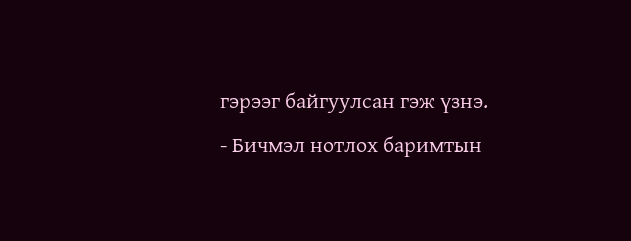гэрээг байгуулсан гэж үзнэ.
- Бичмэл нотлох баримтын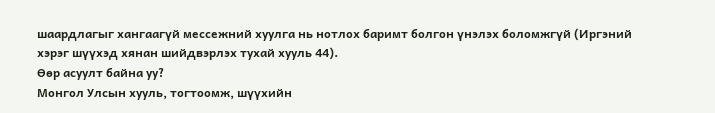шаардлагыг хангаагүй мессежний хуулга нь нотлох баримт болгон үнэлэх боломжгүй (Иргэний хэрэг шүүхэд хянан шийдвэрлэх тухай хууль 44).
Өөр асуулт байна уу?
Монгол Улсын хууль, тогтоомж, шүүхийн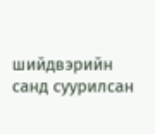шийдвэрийн санд суурилсан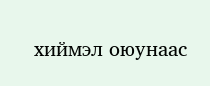хиймэл оюунаас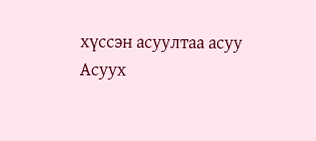хүссэн асуултаа асуу
Асуух